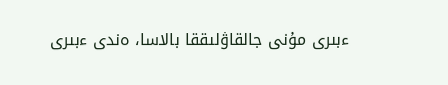ءبىرى مۇنى جالقاۋلىققا بالاسا، ەندى ءبىرى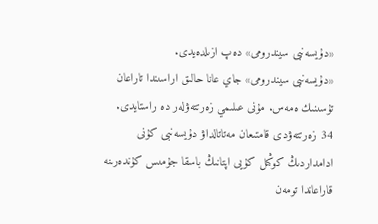«دۇيسەنبى سيندرومى» دەپ ازىلدەيدى.
«دۇيسەنبى سيندرومى» جاي عانا حالىق اراسىندا تاراعان تۇسىنىك ەمەس. مۇنى عىلىمي زەرتتەۋلەر دە راستايدى.
34 زەرتتەۋدى قامتىعان مەتاتالداۋ دۇيسەنبى كۇنى ادامداردىڭ كوڭىل كۇيى اپتانىڭ باسقا جۇمىس كۇندەرىنە قاراعاندا تومەن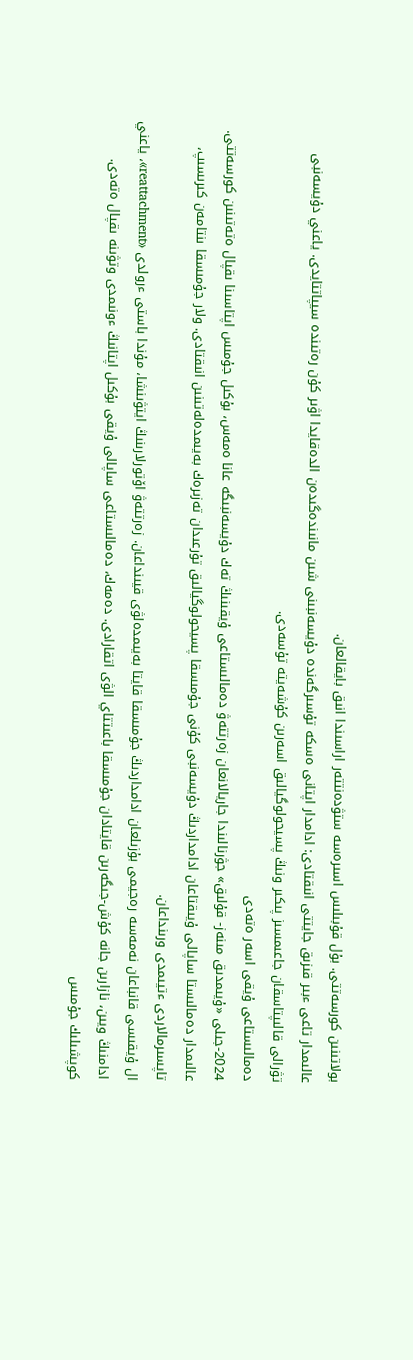بولاتىنىن كورسەتتى. بۇل قۇبىلىس اسىرەسە ستۋدەنتتەر اراسىندا انىق بايقالعان.
عالىمدار تاعى ءبىر قىزىق جايتتى انىقتادى: ادامدار اپتانى ەسكە تۇسىرگەندە دۇيسەنبىنى شىن مانىندەگىدەن الدەقايدا اۋىر كۇن رەتىندە سيپاتتايدى. ياعني دۇيسەنبى تۋرالى قالىپتاسقان جاعىمسىز پىكىر ونىڭ پسيحولوگيالىق اسەرىن كۇشەيتە تۇسەدى.
دەمالىستاعى ۇيقى اسەر ەتەدى
2024-جىلى «ۇيىمدىق مىنەز- قۇلىق» جۋرنالىندا جاريالانعان زەرتتەۋ دەمالىستاعى ۇيقىنىڭ تەك دۇيسەنبىگە عانا ەمەس، بۇكىل جۇمىس اپتاسىنا ىقپال ەتەتىنىن كورسەتتى.
عالىمدار دەمالىستا ساپالى ۇيىقتاعان ادامداردىڭ دۇيسەنبى كۇنى جۇمىسقا پسيحولوگيالىق تۇرعىدان تەزىرەك بەيىمدەلەتىنىن انىقتادى. ولار جۇمىسقا ىنتامەن كىرىسىپ، تاپسىرمالاردى ءتيىمدى ورىنداعان.
ال ۇيقىسى قانباعان نەمەسە رەجيمى بۇزىلعان ادامداردىڭ جۇمىسقا قايتا بەيىمدەلۋى قيىنداعان. زەرتتەۋ اۆتورلارىنىڭ ايتۋىنشا، مۇندا باستى ءرولدى «reattachment»، ياعني ادامنىڭ ويىن، نازارىن جانە كۇش-جىگەرىن قايتادان جۇمىسقا باعىتتاي الۋى اتقارادى. دەمەك، دەمالىستاعى ساپالى ۇيقى بۇكىل اپتانىڭ ءونىمدى وتۋىنە ىقپال ەتەدى.
كوپشىلىك جۇمىس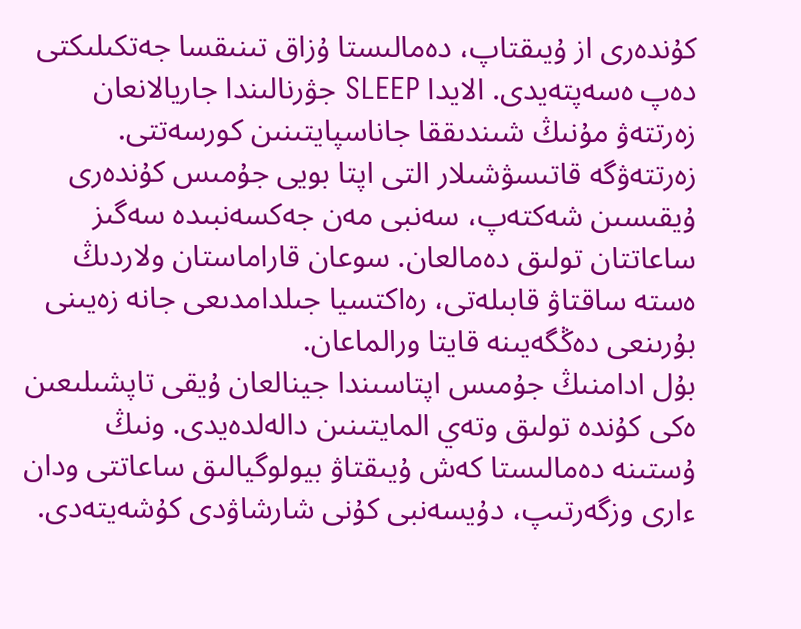كۇندەرى از ۇيىقتاپ، دەمالىستا ۇزاق تىنىقسا جەتكىلىكتى دەپ ەسەپتەيدى. الايدا SLEEP جۋرنالىندا جاريالانعان زەرتتەۋ مۇنىڭ شىندىققا جاناسپايتىنىن كورسەتتى.
زەرتتەۋگە قاتىسۋشىلار التى اپتا بويى جۇمىس كۇندەرى ۇيقىسىن شەكتەپ، سەنبى مەن جەكسەنبىدە سەگىز ساعاتتان تولىق دەمالعان. سوعان قاراماستان ولاردىڭ ەستە ساقتاۋ قابىلەتى، رەاكتسيا جىلدامدىعى جانە زەيىنى بۇرىنعى دەڭگەيىنە قايتا ورالماعان.
بۇل ادامنىڭ جۇمىس اپتاسىندا جينالعان ۇيقى تاپشىلىعىن ەكى كۇندە تولىق وتەي المايتىنىن دالەلدەيدى. ونىڭ ۇستىنە دەمالىستا كەش ۇيىقتاۋ بيولوگيالىق ساعاتتى ودان ءارى وزگەرتىپ، دۇيسەنبى كۇنى شارشاۋدى كۇشەيتەدى.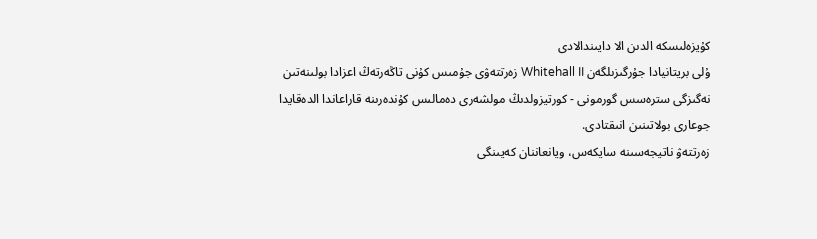كۇيزەلىسكە الدىن الا دايىندالادى
ۇلى بريتانيادا جۇرگىزىلگەن Whitehall II زەرتتەۋى جۇمىس كۇنى تاڭەرتەڭ اعزادا بولىنەتىن نەگىزگى سترەسس گورمونى - كورتيزولدىڭ مولشەرى دەمالىس كۇندەرىنە قاراعاندا الدەقايدا جوعارى بولاتىنىن انىقتادى.
زەرتتەۋ ناتيجەسىنە سايكەس، ويانعاننان كەيىنگى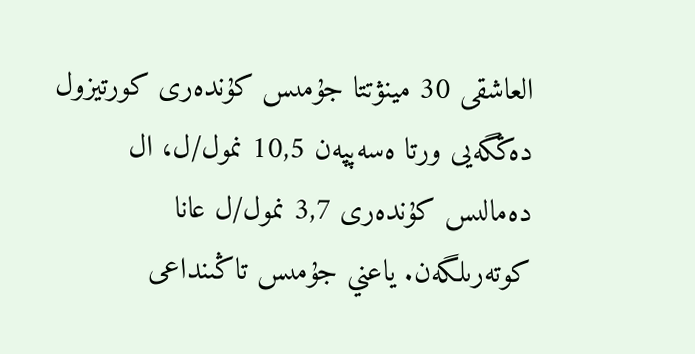العاشقى 30 مينۋتتا جۇمىس كۇندەرى كورتيزول دەڭگەيى ورتا ەسەپپەن 10,5 نمول/ل، ال دەمالىس كۇندەرى 3,7 نمول/ل عانا كوتەرىلگەن. ياعني جۇمىس تاڭىنداعى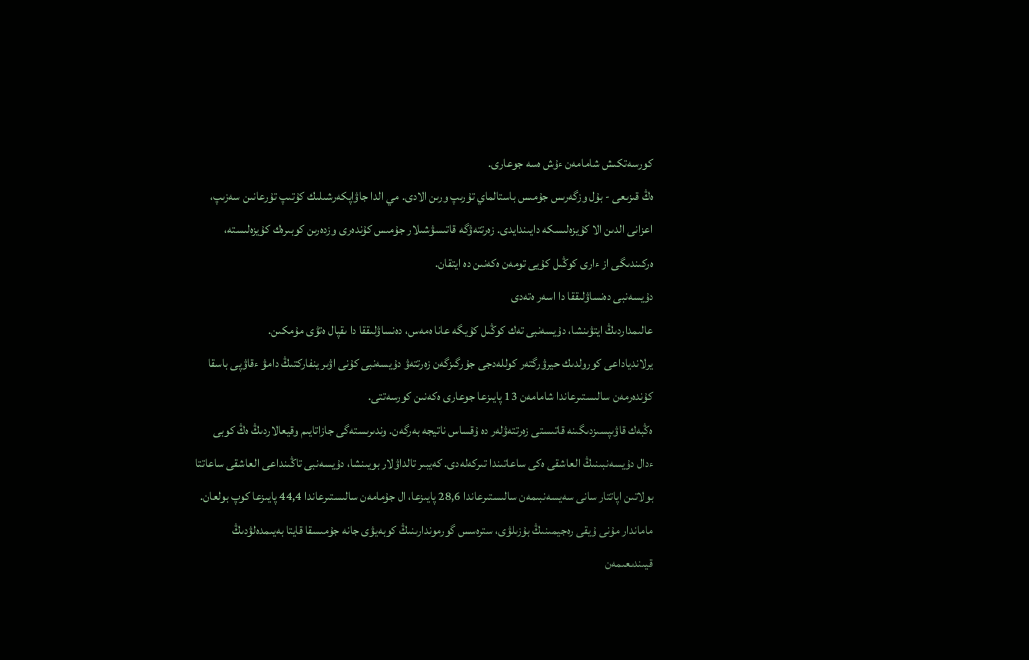كورسەتكىش شامامەن ءۇش ەسە جوعارى.
ەڭ قىزىعى - بۇل وزگەرىس جۇمىس باستالماي تۇرىپ ورىن الادى. مي الدا جاۋاپكەرشىلىك كۇتىپ تۇرعانىن سەزىپ، اعزانى الدىن الا كۇيزەلىسكە دايىندايدى. زەرتتەۋگە قاتىسۋشىلار جۇمىس كۇندەرى وزدەرىن كوبىرەك كۇيزەلىستە، ەركىندىگى از ءارى كوڭىل كۇيى تومەن ەكەنىن دە ايتقان.
دۇيسەنبى دەنساۋلىققا دا اسەر ەتەدى
عالىمداردىڭ ايتۋىنشا، دۇيسەنبى تەك كوڭىل كۇيگە عانا ەمەس، دەنساۋلىققا دا ىقپال ەتۋى مۇمكىن.
يرلاندياداعى كورولدىك حيرۋرگتەر كوللەدجى جۇرگىزگەن زەرتتەۋ دۇيسەنبى كۇنى اۋىر ينفاركتىڭ دامۋ ءقاۋپى باسقا كۇندەرمەن سالىستىرعاندا شامامەن 13 پايىزعا جوعارى ەكەنىن كورسەتتى.
ەڭبەك قاۋىپسىزدىگىنە قاتىستى زەرتتەۋلەر دە ۇقساس ناتيجە بەرگەن. وندىرىستەگى جازاتايىم وقيعالاردىڭ ەڭ كوبى ءدال دۇيسەنبىنىڭ العاشقى ەكى ساعاتىندا تىركەلەدى. كەيبىر تالداۋلار بويىنشا، دۇيسەنبى تاڭىنداعى العاشقى ساعاتتا بولاتىن اپاتتار سانى سەيسەنبىمەن سالىستىرعاندا 28,6 پايىزعا، ال جۇمامەن سالىستىرعاندا 44,4 پايىزعا كوپ بولعان.
ماماندار مۇنى ۇيقى رەجيمىنىڭ بۇزىلۋى، سترەسس گورموندارىنىڭ كوبەيۋى جانە جۇمىسقا قايتا بەيىمدەلۋدىڭ قيىندىعىمەن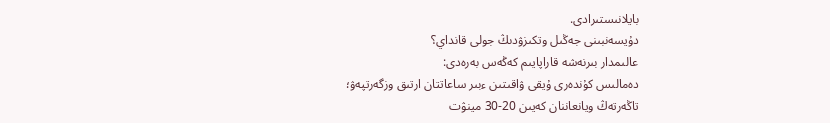بايلانىستىرادى.
دۇيسەنبىنى جەڭىل وتكىزۋدىڭ جولى قانداي؟
عالىمدار بىرنەشە قاراپايىم كەڭەس بەرەدى:
دەمالىس كۇندەرى ۇيقى ۋاقىتىن ءبىر ساعاتتان ارتىق وزگەرتپەۋ؛
تاڭەرتەڭ ويانعاننان كەيىن 20-30 مينۋت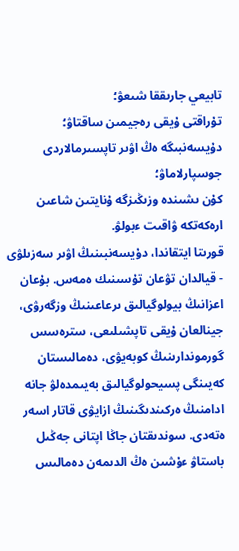تابيعي جارىققا شىعۋ؛
تۇراقتى ۇيقى رەجيمىن ساقتاۋ؛
دۇيسەنبىگە ەڭ اۋىر تاپسىرمالاردى جوسپارلاماۋ؛
كۇن ىشىندە وزىڭىزگە ۇنايتىن شاعىن ارەكەتكە ۋاقىت ءبولۋ.
قورىتا ايتقاندا، دۇيسەنبىنىڭ اۋىر سەزىلۋى - قيالدان تۋعان تۇسىنىك ەمەس. بۇعان اعزانىڭ بيولوگيالىق ىرعاعىنىڭ وزگەرۋى، جينالعان ۇيقى تاپشىلىعى، سترەسس گورموندارىنىڭ كوبەيۋى، دەمالىستان كەيىنگى پسيحولوگيالىق بەيىمدەلۋ جانە ادامنىڭ ەركىندىگىنىڭ ازايۋى قاتار اسەر ەتەدى. سوندىقتان جاڭا اپتانى جەڭىل باستاۋ ءۇشىن ەڭ الدىمەن دەمالىس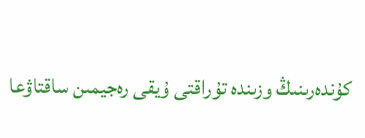كۇندەرىنىڭ وزىندە تۇراقتى ۇيقى رەجيمىن ساقتاۋعا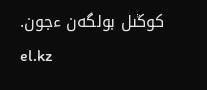كوڭىل بولگەن ءجون.
el.kz